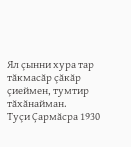Ял çынни хура тар тăкмасăр çăкăр çиеймен, тумтир тăхăнайман.
Туçи Çармăсра 1930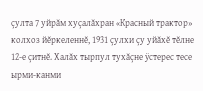çулта 7 уйрăм хуçалăхран «Красный трактор» колхоз йĕркеленнĕ, 1931 çулхи çу уйăхĕ тĕлне 12-е çитнĕ. Халăх тырпул тухăçне ÿстерес тесе ырми-канми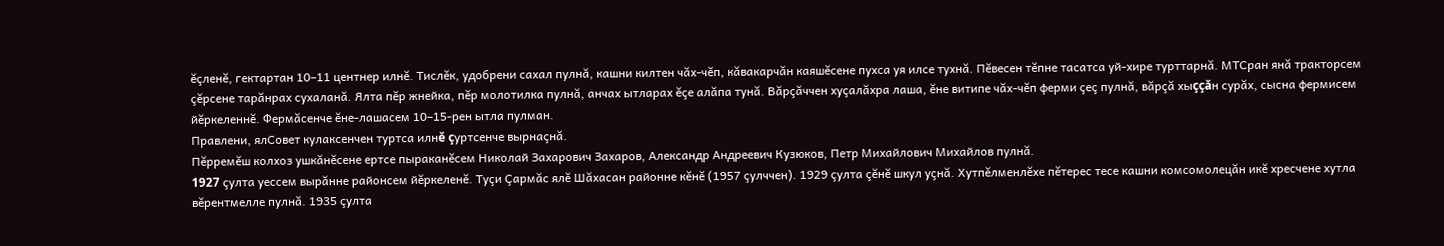ĕçленĕ, гектартан 10–11 центнер илнĕ. Тислĕк, удобрени сахал пулнă, кашни килтен чăх-чĕп, кăвакарчăн каяшĕсене пухса уя илсе тухнă. Пĕвесен тĕпне тасатса уй-хире турттарнă. МТСран янă тракторсем çĕрсене тарăнрах сухаланă. Ялта пĕр жнейка, пĕр молотилка пулнă, анчах ытларах ĕçе алăпа тунă. Вăрçăччен хуçалăхра лаша, ĕне витипе чăх-чĕп ферми çеç пулнă, вăрçă хыççăн сурăх, сысна фермисем йĕркеленнĕ. Фермăсенче ĕне-лашасем 10–15-рен ытла пулман.
Правлени, ялСовет кулаксенчен туртса илнĕ çуртсенче вырнаçнă.
Пĕрремĕш колхоз ушкăнĕсене ертсе пыраканĕсем Николай Захарович Захаров, Александр Андреевич Кузюков, Петр Михайлович Михайлов пулнă.
1927 çулта уессем вырăнне районсем йĕркеленĕ. Туçи Çармăс ялĕ Шăхасан районне кĕнĕ (1957 çулччен). 1929 çулта çĕнĕ шкул уçнă. Хутпĕлменлĕхе пĕтерес тесе кашни комсомолецăн икĕ хресчене хутла вĕрентмелле пулнă. 1935 çулта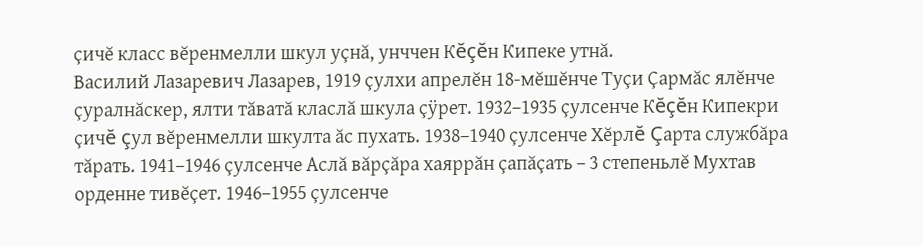çичĕ класс вĕренмелли шкул уçнă, унччен Кĕçĕн Кипеке утнă.
Василий Лазаревич Лазарев, 1919 çулхи апрелĕн 18-мĕшĕнче Туçи Çармăс ялĕнче çуралнăскер, ялти тăватă класлă шкула çÿрет. 1932–1935 çулсенче Кĕçĕн Кипекри çичĕ çул вĕренмелли шкулта ăс пухать. 1938–1940 çулсенче Хĕрлĕ Çарта службăра тăрать. 1941–1946 çулсенче Аслă вăрçăра хаяррăн çапăçать – 3 степеньлĕ Мухтав орденне тивĕçет. 1946–1955 çулсенче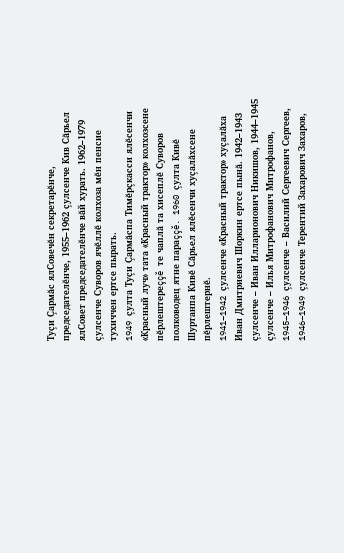Туçи Çармăс ялСовечĕн секретарĕнче, председателĕнче, 1955–1962 çулсенче Кив Сăрьел ялСовет председателĕнче вăй хурать. 1962–1979 çулсенче Суворов ячĕллĕ колхоза мĕн пенсие тухиччен ертсе пырать.
1949 çулта Туçи Çармăспа Тимĕрçкасси ялĕсенчи «Красный луч» тата «Красный трактор» колхозсене пĕрлештереççĕ те чаплă та хисеплĕ Суворов полководец ятне параççĕ. 1960 çулта Кивĕ Шуртанпа Кивĕ Сăрьел ялĕсенчи хуçалăхсене пĕрлештернĕ.
1941–1942 çулсенче «Красный трактор» хуçалăха Иван Дмитриевич Шоркин ертсе пынă. 1942–1943 çулсенче – Иван Илларионович Никишов, 1944–1945 çулсенче – Илья Митрофанович Митрофанов, 1945–1946 çулсенче – Василий Сергеевич Сергеев, 1946–1949 çулсенче Терентий Захарович Захаров,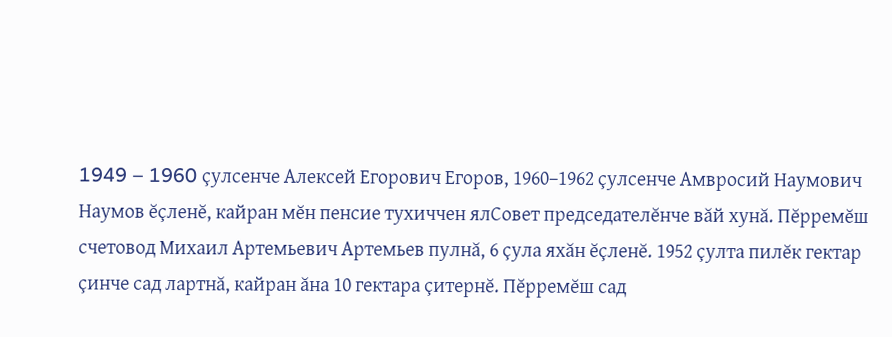1949 – 1960 çулсенче Алексей Егорович Егоров, 1960–1962 çулсенче Амвросий Наумович Наумов ĕçленĕ, кайран мĕн пенсие тухиччен ялСовет председателĕнче вăй хунă. Пĕрремĕш счетовод Михаил Артемьевич Артемьев пулнă, 6 çула яхăн ĕçленĕ. 1952 çулта пилĕк гектар çинче сад лартнă, кайран ăна 10 гектара çитернĕ. Пĕрремĕш сад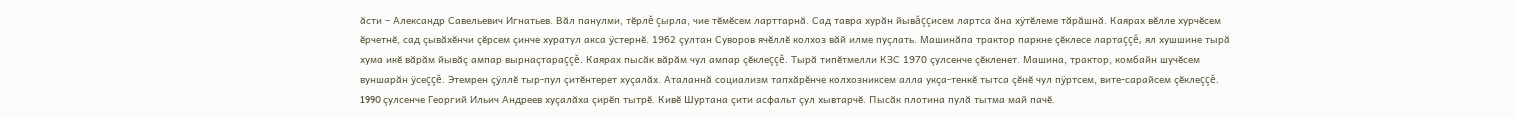ăсти – Александр Савельевич Игнатьев. Вăл панулми, тĕрлĕ çырла, чие тĕмĕсем ларттарнă. Сад тавра хурăн йывăççисем лартса ăна хÿтĕлеме тăрăшнă. Каярах вĕлле хурчĕсем ĕрчетнĕ, сад çывăхĕнчи çĕрсем çинче хуратул акса ÿстернĕ. 1962 çултан Суворов ячĕллĕ колхоз вăй илме пуçлать. Машинăпа трактор паркне çĕклесе лартаççĕ, ял хушшине тырă хума икĕ вăрăм йывăç ампар вырнаçтараççĕ. Каярах пысăк вăрăм чул ампар çĕклеççĕ. Тырă типĕтмелли КЗС 1970 çулсенче çĕкленет. Машина, трактор, комбайн шучĕсем вуншарăн ÿсеççĕ. Этемрен çÿллĕ тыр-пул çитĕнтерет хуçалăх. Аталаннă социализм тапхăрĕнче колхозниксем алла укçа-тенкĕ тытса çĕнĕ чул пÿртсем, вите-сарайсем çĕклеççĕ. 1990 çулсенче Георгий Ильич Андреев хуçалăха çирĕп тытрĕ. Кивĕ Шуртана çити асфальт çул хывтарчĕ. Пысăк плотина пулă тытма май пачĕ.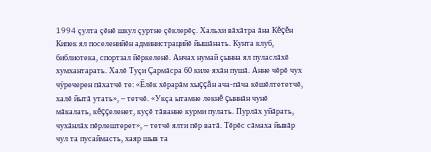1994 çулта çĕнĕ шкул çуртне çĕклерĕç. Хальхи вăхăтра ăна Кĕçĕн Кипек ял поселенийĕн администрацийĕ йышăнать. Кунта клуб, библиотека, спортзал йĕркеленĕ. Анчах нумай çынна ял пуласлăхĕ хумхантарать. Халĕ Туçи Çармăсра 60 киле яхăн пушă. Анне чĕрĕ чух чÿречерен пăхатчĕ те: «Ĕлĕк хĕрарăм хыççăн ача-пăча кĕшĕлтететчĕ, халĕ йытă утать», – тетчĕ. «Укçа ытамне лекнĕ çыннăн чунĕ мăкалать, кĕççеленет, куçĕ тăванне курми пулать. Пурлăх уйăрать, чухăнлăх пĕрлештерет», – тетчĕ ялти пĕр ватă. Тĕрĕс сăмаха йывăр чул та пусаймасть, хаяр шыв та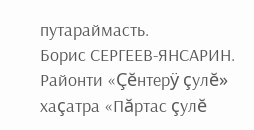путараймасть.
Борис СЕРГЕЕВ-ЯНСАРИН.
Районти «Çĕнтерÿ çулĕ» хаçатра «Пăртас çулĕ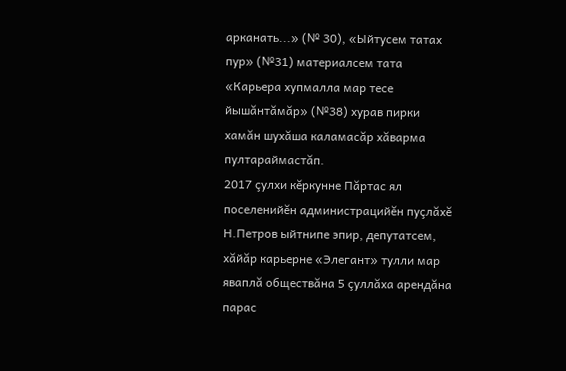арканать...» (№ 30), «Ыйтусем татах пур» (№31) материалсем тата «Карьера хупмалла мар тесе йышăнтăмăр» (№38) хурав пирки хамăн шухăша каламасăр хăварма пултараймастăп.
2017 çулхи кĕркунне Пăртас ял поселенийĕн администрацийĕн пуçлăхĕ Н.Петров ыйтнипе эпир, депутатсем, хăйăр карьерне «Элегант» тулли мар яваплă обществăна 5 çуллăха арендăна парас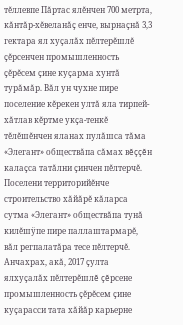тĕллевпе Пăртас ялĕнчен 700 метрта, кăнтăр-хĕвеланăç енче, вырнаçнă 3,3 гектара ял хуçалăх пĕлтерĕшлĕ çĕрсенчен промышленность çĕрĕсем çине куçарма хунтă турăмăр. Вăл ун чухне пире поселение кĕрекен ултă яла тирпей-хăтлав кĕртме укçа-тенкĕ тĕлĕшĕнчен яланах пулăшса тăма «Элегант» обществăпа сăмах вĕççĕн калаçса татăлни çинчен пĕлтерчĕ. Поселени территорийĕнче строительство хăйăрĕ кăларса сутма «Элегант» обществăпа тунă килĕшÿпе пире паллаштармарĕ, вăл регпалатăра тесе пĕлтерчĕ.
Анчахрах, акă, 2017 çулта ялхуçалăх пĕлтерĕшлĕ çĕрсене промышленность çĕрĕсем çине куçарасси тата хăйăр карьерне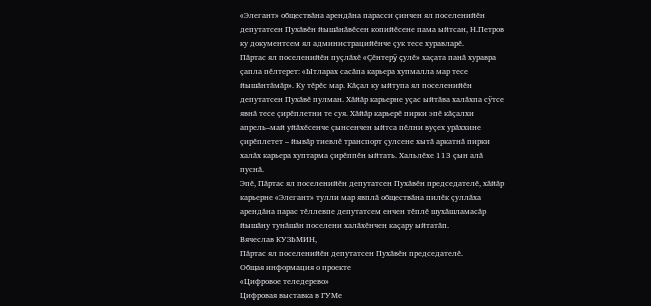«Элегант» обществăна арендăна парасси çинчен ял поселенийĕн депутатсен Пухăвĕн йышăнăвĕсен копийĕсене пама ыйтсан, Н.Петров ку документсем ял администрацийĕнче çук тесе хуравларĕ.
Пăртас ял поселенийĕн пуçлăхĕ «Çĕнтерÿ çулĕ» хаçата панă хуравра çапла пĕлтерет: «Ытларах сасăпа карьера хупмалла мар тесе йышăнтăмăр». Ку тĕрĕс мар. Кăçал ку ыйтупа ял поселенийĕн депутатсен Пухăвĕ пулман. Хăйăр карьерне уçас ыйтăва халăхпа сÿтсе явнă тесе çирĕплетни те суя. Хăйăр карьерĕ пирки эпĕ кăçалхи апрель–май уйăхĕсенче çынсенчен ыйтса пĕлни вуçех урăххине çирĕплетет – йывăр тиевлĕ транспорт çулсене хытă аркатнă пирки халăх карьера хуптарма çирĕппĕн ыйтать. Хальлĕхе 113 çын алă пуснă.
Эпĕ, Пăртас ял поселенийĕн депутатсен Пухăвĕн председателĕ, хăйăр карьерне «Элегант» тулли мар явплă обществăна пилĕк çуллăха арендăна парас тĕллевпе депутатсем енчен тĕплĕ шухăшламасăр йышăну тунăшăн поселени халăхĕнчен каçару ыйтатăп.
Вячеслав КУЗЬМИН,
Пăртас ял поселенийĕн депутатсен Пухăвĕн председателĕ.
Общая информация о проекте
«Цифровое теледерево»
Цифровая выставка в ГУМе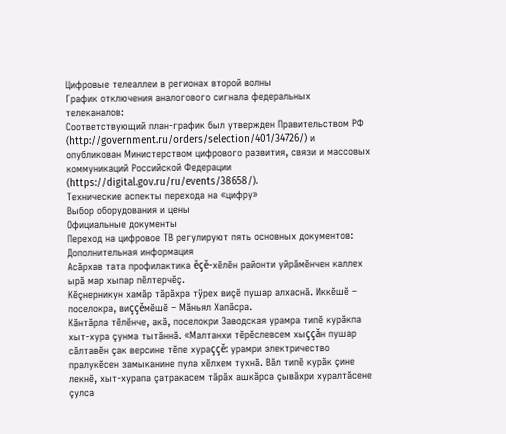Цифровые телеаллеи в регионах второй волны
График отключения аналогового сигнала федеральных телеканалов:
Соответствующий план-график был утвержден Правительством РФ (http://government.ru/orders/selection/401/34726/) и опубликован Министерством цифрового развития, связи и массовых коммуникаций Российской Федерации (https://digital.gov.ru/ru/events/38658/).
Технические аспекты перехода на «цифру»
Выбор оборудования и цены
Официальные документы
Переход на цифровое ТВ регулируют пять основных документов:
Дополнительная информация
Асăрхав тата профилактика ĕçĕ-хĕлĕн районти уйрăмĕнчен каллех ырă мар хыпар пĕлтерчĕç.
Кĕçнерникун хамăр тăрăхра тÿрех виçĕ пушар алхаснă. Иккĕшĕ – поселокра, виççĕмĕшĕ – Мăньял Хапăсра.
Кăнтăрла тĕлĕнче, акă, поселокри Заводская урамра типĕ курăкпа хыт-хура çунма тытăннă. «Малтанхи тĕрĕслевсем хыççăн пушар сăлтавĕн çак версине тĕпе хураççĕ: урамри электричество пралукĕсен замыканине пула хĕлхем тухнă. Вăл типĕ курăк çине лекнĕ, хыт-хурапа çатракасем тăрăх ашкăрса çывăхри хуралтăсене çулса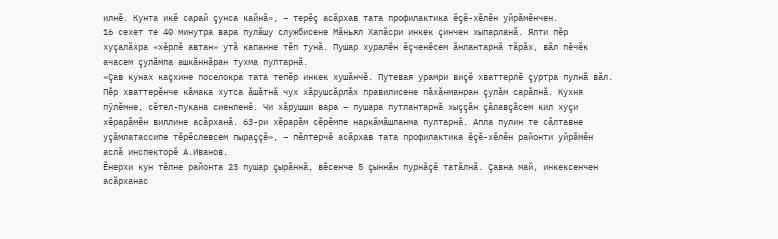илнĕ. Кунта икĕ сарай çунса кайнă», – терĕç асăрхав тата профилактика ĕçĕ-хĕлĕн уйрăмĕнчен.
16 сехет те 40 минутра вара пулăшу службисене Мăньял Хапăсри инкек çинчен хыпарланă. Ялти пĕр хуçалăхра «хĕрлĕ автан» утă капанне тĕп тунă. Пушар хуралĕн ĕçченĕсем ăнлантарнă тăрăх, вăл пĕчĕк ачасем çулăмпа ашкăннăран тухма пултарнă.
«Çав кунах каçхине поселокра тата тепĕр инкек хушăнчĕ. Путевая урамри виçĕ хваттерлĕ çуртра пулнă вăл. Пĕр хваттерĕнче кăмака хутса ăшăтнă чух хăрушсăрлăх правилисене пăхăнманран çулăм сарăлнă. Кухня пÿлĕмне, сĕтел-пукана сиенленĕ. Чи хăрушши вара – пушара путлантарнă хыççăн çăлавçăсем кил хуçи хĕрарăмĕн виллине асăрханă. 63-ри хĕрарăм сĕрĕмпе наркăмăшланма пултарнă. Апла пулин те сăлтавне уçăмлатассипе тĕрĕслевсем пыраççĕ», – пĕлтерчĕ асăрхав тата профилактика ĕçĕ-хĕлĕн районти уйрăмĕн аслă инспекторĕ А.Иванов.
Ĕнерхи кун тĕлне районта 23 пушар çырăннă, вĕсенче 5 çыннăн пурнăçĕ татăлнă. Çавна май, инкексенчен асăрханас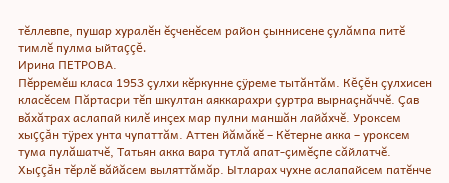тĕллевпе, пушар хуралĕн ĕçченĕсем район çыннисене çулăмпа питĕ тимлĕ пулма ыйтаççĕ.
Ирина ПЕТРОВА.
Пĕрремĕш класа 1953 çулхи кĕркунне çÿреме тытăнтăм. Кĕçĕн çулхисен класĕсем Пăртасри тĕп шкултан аяккарахри çуртра вырнаçнăччĕ. Çав вăхăтрах аслапай килĕ инçех мар пулни маншăн лайăхчĕ. Уроксем хыççăн тÿрех унта чупаттăм. Аттен йăмăкĕ – Кĕтерне акка – уроксем тума пулăшатчĕ, Татьян акка вара тутлă апат-çимĕçпе сăйлатчĕ. Хыççăн тĕрлĕ вăйăсем выляттăмăр. Ытларах чухне аслапайсем патĕнче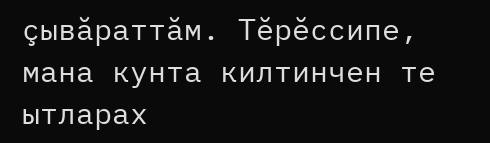çывăраттăм. Тĕрĕссипе, мана кунта килтинчен те ытларах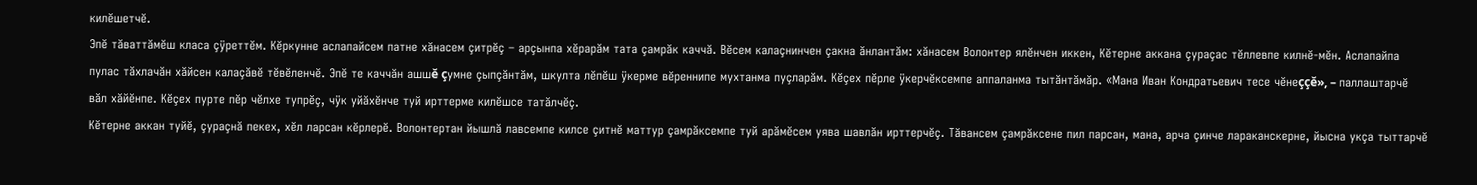килĕшетчĕ.
Эпĕ тăваттăмĕш класа çÿреттĕм. Кĕркунне аслапайсем патне хăнасем çитрĕç – арçынпа хĕрарăм тата çамрăк каччă. Вĕсем калаçнинчен çакна ăнлантăм: хăнасем Волонтер ялĕнчен иккен, Кĕтерне аккана çураçас тĕллевпе килнĕ-мĕн. Аслапайпа пулас тăхлачăн хăйсен калаçăвĕ тĕвĕленчĕ. Эпĕ те каччăн ашшĕ çумне çыпçăнтăм, шкулта лĕпĕш ÿкерме вĕреннипе мухтанма пуçларăм. Кĕçех пĕрле ÿкерчĕксемпе аппаланма тытăнтăмăр. «Мана Иван Кондратьевич тесе чĕнеççĕ», – паллаштарчĕ вăл хăйĕнпе. Кĕçех пурте пĕр чĕлхе тупрĕç, чÿк уйăхĕнче туй ирттерме килĕшсе татăлчĕç.
Кĕтерне аккан туйĕ, çураçнă пекех, хĕл ларсан кĕрлерĕ. Волонтертан йышлă лавсемпе килсе çитнĕ маттур çамрăксемпе туй арăмĕсем уява шавлăн ирттерчĕç. Тăвансем çамрăксене пил парсан, мана, арча çинче лараканскерне, йысна укçа тыттарчĕ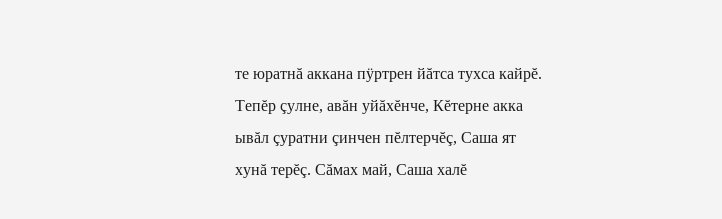те юратнă аккана пÿртрен йăтса тухса кайрĕ.
Тепĕр çулне, авăн уйăхĕнче, Кĕтерне акка ывăл çуратни çинчен пĕлтерчĕç, Саша ят хунă терĕç. Сăмах май, Саша халĕ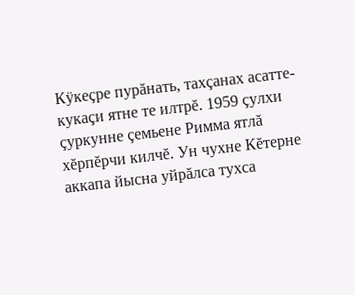Кÿкеçре пурăнать, тахçанах асатте-кукаçи ятне те илтрĕ. 1959 çулхи çуркунне çемьене Римма ятлă хĕрпĕрчи килчĕ. Ун чухне Кĕтерне аккапа йысна уйрăлса тухса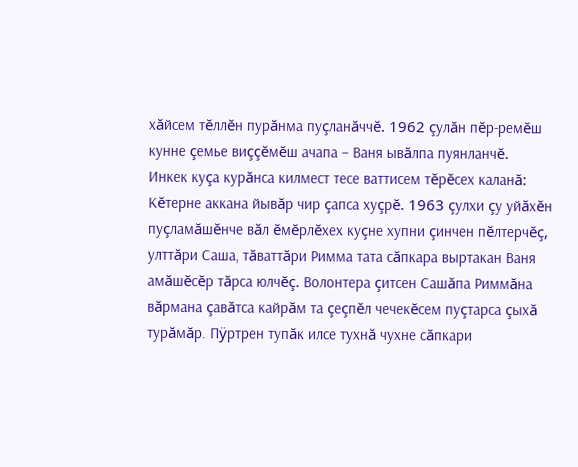хăйсем тĕллĕн пурăнма пуçланăччĕ. 1962 çулăн пĕр-ремĕш кунне çемье виççĕмĕш ачапа – Ваня ывăлпа пуянланчĕ.
Инкек куçа курăнса килмест тесе ваттисем тĕрĕсех каланă: Кĕтерне аккана йывăр чир çапса хуçрĕ. 1963 çулхи çу уйăхĕн пуçламăшĕнче вăл ĕмĕрлĕхех куçне хупни çинчен пĕлтерчĕç, улттăри Саша, тăваттăри Римма тата сăпкара выртакан Ваня амăшĕсĕр тăрса юлчĕç. Волонтера çитсен Сашăпа Риммăна вăрмана çавăтса кайрăм та çеçпĕл чечекĕсем пуçтарса çыхă турăмăр. Пÿртрен тупăк илсе тухнă чухне сăпкари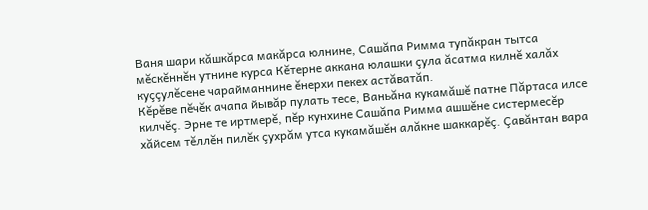Ваня шари кăшкăрса макăрса юлнине, Сашăпа Римма тупăкран тытса мĕскĕннĕн утнине курса Кĕтерне аккана юлашки çула ăсатма килнĕ халăх куççулĕсене чарайманнине ĕнерхи пекех астăватăп.
Кĕрĕве пĕчĕк ачапа йывăр пулать тесе, Ваньăна кукамăшĕ патне Пăртаса илсе килчĕç. Эрне те иртмерĕ, пĕр кунхине Сашăпа Римма ашшĕне систермесĕр хăйсем тĕллĕн пилĕк çухрăм утса кукамăшĕн алăкне шаккарĕç. Çавăнтан вара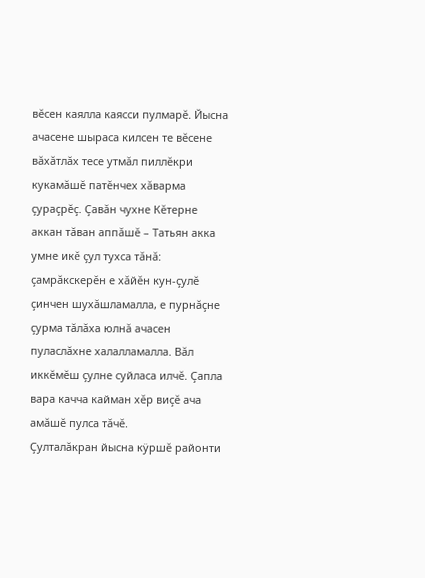вĕсен каялла каясси пулмарĕ. Йысна ачасене шыраса килсен те вĕсене вăхăтлăх тесе утмăл пиллĕкри кукамăшĕ патĕнчех хăварма çураçрĕç. Çавăн чухне Кĕтерне аккан тăван аппăшĕ – Татьян акка умне икĕ çул тухса тăнă: çамрăкскерĕн е хăйĕн кун-çулĕ çинчен шухăшламалла, е пурнăçне çурма тăлăха юлнă ачасен пуласлăхне халалламалла. Вăл иккĕмĕш çулне суйласа илчĕ. Çапла вара качча кайман хĕр виçĕ ача амăшĕ пулса тăчĕ.
Çулталăкран йысна кÿршĕ районти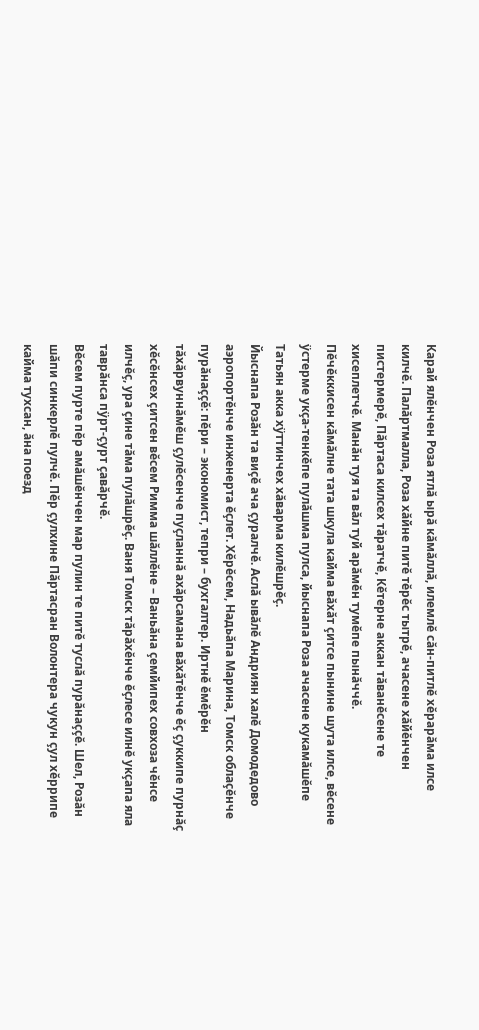Карай ялĕнчен Роза ятлă ырă кăмăллă, илемлĕ сăн-питлĕ хĕрарăма илсе килчĕ. Палăртмалла, Роза хăйне питĕ тĕрĕс тытрĕ, ачасене хăйĕнчен пистермерĕ, Пăртаса килсех тăратчĕ, Кĕтерне аккан тăванĕсене те хисеплетчĕ. Манăн туя та вăл туй арăмĕн тумĕпе пынăччĕ.
Пĕчĕккисен кăмăлне тата шкула кайма вăхăт çитсе пынине шута илсе, вĕсене ÿстерме укçа-тенкĕпе пулăшма пулса, йыснапа Роза ачасене кукамăшĕпе Татьян акка хÿттинчех хăварма килĕшрĕç.
Йыснапа Розăн та виçĕ ача çуралчĕ. Аслă ывăлĕ Андриян халĕ Домодедово аэропортĕнче инженерта ĕçлет. Хĕрĕсем, Надьăпа Марина, Томск облаçĕнче пурăнаççĕ: пĕри – экономист, тепри – бухгалтер. Иртнĕ ĕмĕрĕн тăхăрвуннăмĕш çулĕсенче пуçланнă ахăрсамана вăхăтĕнче ĕç çуккипе пурнăç хĕсĕнсех çитсен вĕсем Римма шăллĕне – Ваньăна çемйипех совхоза чĕнсе илчĕç, ура çине тăма пулăшрĕç. Ваня Томск тăрăхĕнче ĕçлесе илнĕ укçапа яла таврăнса пÿрт-çурт çавăрчĕ.
Вĕсем пурте пĕр амăшĕнчен мар пулин те питĕ туслă пурăнаççĕ. Шел, Розăн шăпи синкерлĕ пулчĕ. Пĕр çулхине Пăртасран Волонтера чукун çул хĕррипе кайма тухсан, ăна поезд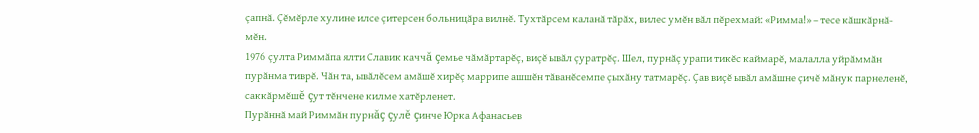çапнă. Çĕмĕрле хулине илсе çитерсен больницăра вилнĕ. Тухтăрсем каланă тăрăх, вилес умĕн вăл пĕрехмай: «Римма!» – тесе кăшкăрнă-мĕн.
1976 çулта Риммăпа ялти Славик каччă çемье чăмăртарĕç, виçĕ ывăл çуратрĕç. Шел, пурнăç урапи тикĕс каймарĕ, малалла уйрăммăн пурăнма тиврĕ. Чăн та, ывăлĕсем амăшĕ хирĕç маррипе ашшĕн тăванĕсемпе çыхăну татмарĕç. Çав виçĕ ывăл амăшне çичĕ мăнук парнеленĕ, саккăрмĕшĕ çут тĕнчене килме хатĕрленет.
Пурăннă май Риммăн пурнăç çулĕ çинче Юрка Афанасьев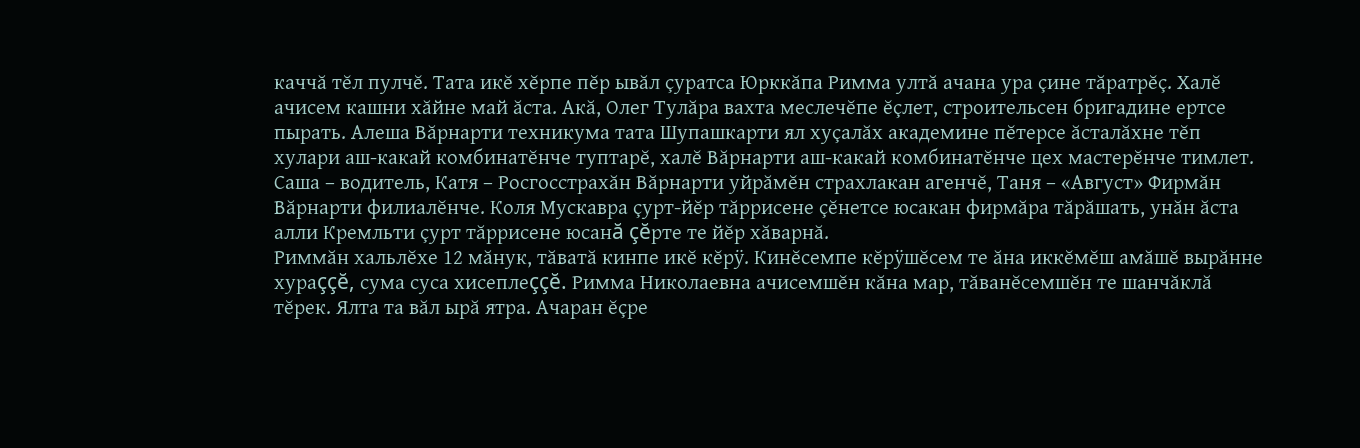каччă тĕл пулчĕ. Тата икĕ хĕрпе пĕр ывăл çуратса Юрккăпа Римма ултă ачана ура çине тăратрĕç. Халĕ ачисем кашни хăйне май ăста. Акă, Олег Тулăра вахта меслечĕпе ĕçлет, строительсен бригадине ертсе пырать. Алеша Вăрнарти техникума тата Шупашкарти ял хуçалăх академине пĕтерсе ăсталăхне тĕп хулари аш-какай комбинатĕнче туптарĕ, халĕ Вăрнарти аш-какай комбинатĕнче цех мастерĕнче тимлет. Саша – водитель, Катя – Росгосстрахăн Вăрнарти уйрăмĕн страхлакан агенчĕ, Таня – «Август» Фирмăн Вăрнарти филиалĕнче. Коля Мускавра çурт-йĕр тăррисене çĕнетсе юсакан фирмăра тăрăшать, унăн ăста алли Кремльти çурт тăррисене юсанă çĕрте те йĕр хăварнă.
Риммăн хальлĕхе 12 мăнук, тăватă кинпе икĕ кĕрÿ. Кинĕсемпе кĕрÿшĕсем те ăна иккĕмĕш амăшĕ вырăнне хураççĕ, сума суса хисеплеççĕ. Римма Николаевна ачисемшĕн кăна мар, тăванĕсемшĕн те шанчăклă тĕрек. Ялта та вăл ырă ятра. Ачаран ĕçре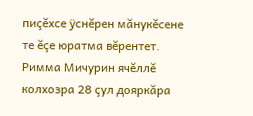пиçĕхсе ÿснĕрен мăнукĕсене те ĕçе юратма вĕрентет. Римма Мичурин ячĕллĕ колхозра 28 çул дояркăра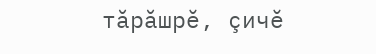тăрăшрĕ, çичĕ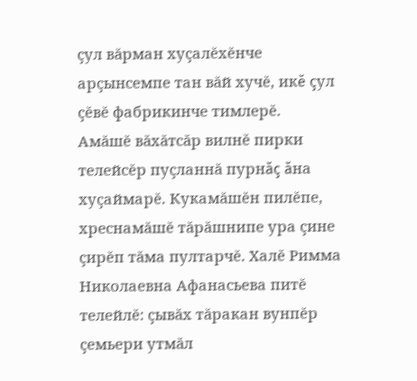çул вăрман хуçалĕхĕнче арçынсемпе тан вăй хучĕ, икĕ çул çĕвĕ фабрикинче тимлерĕ.
Амăшĕ вăхăтсăр вилнĕ пирки телейсĕр пуçланнă пурнăç ăна хуçаймарĕ. Кукамăшĕн пилĕпе, хреснамăшĕ тăрăшнипе ура çине çирĕп тăма пултарчĕ. Халĕ Римма Николаевна Афанасьева питĕ телейлĕ: çывăх тăракан вунпĕр çемьери утмăл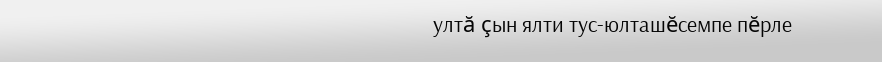ултă çын ялти тус-юлташĕсемпе пĕрле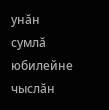унăн сумлă юбилейне чыслăн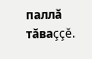паллă тăваççĕ.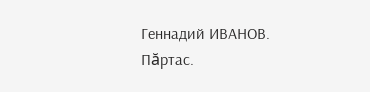Геннадий ИВАНОВ.
Пăртас.